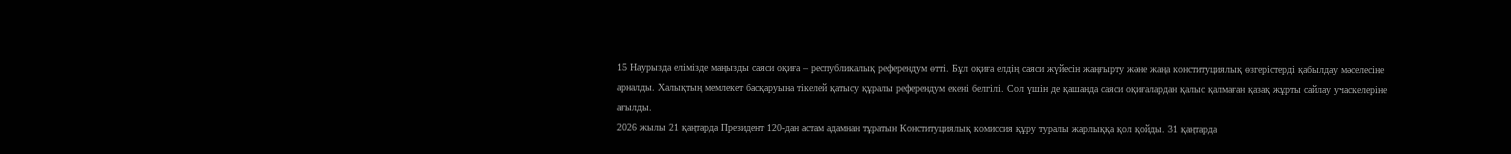15 Наурызда елімізде маңызды саяси оқиға – республикалық референдум өтті. Бұл оқиға елдің саяси жүйесін жаңғырту және жаңа конституциялық өзгерістерді қабылдау мәселесіне арналды. Халықтың мемлекет басқаруына тікелей қатысу құралы референдум екені белгілі. Сол үшін де қашанда саяси оқиғалардан қалыс қалмаған қазақ жұрты сайлау учаскелеріне ағылды.
2026 жылы 21 қаңтарда Президент 120-дан астам адамнан тұратын Конституциялық комиссия құру туралы жарлыққа қол қойды. 31 қаңтарда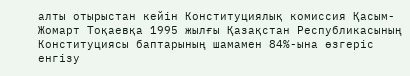алты отырыстан кейін Конституциялық комиссия Қасым-Жомарт Тоқаевқа 1995 жылғы Қазақстан Республикасының Конституциясы баптарының шамамен 84%-ына өзгеріс енгізу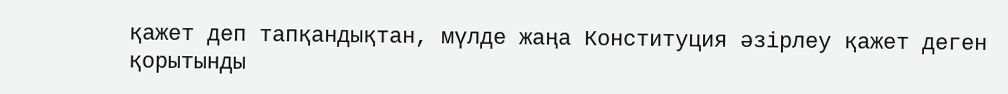қажет деп тапқандықтан, мүлде жаңа Конституция әзірлеу қажет деген қорытынды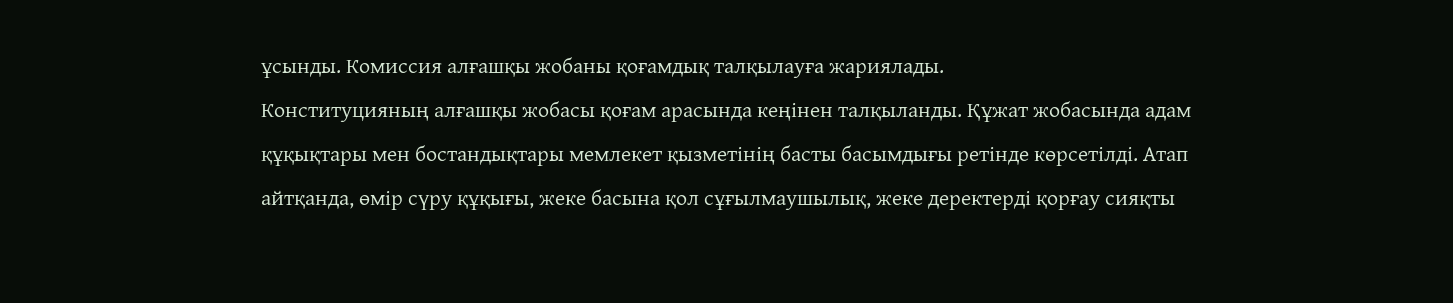ұсынды. Комиссия алғашқы жобаны қоғамдық талқылауға жариялады.
Конституцияның алғашқы жобасы қоғам арасында кеңінен талқыланды. Құжат жобасында адам құқықтары мен бостандықтары мемлекет қызметінің басты басымдығы ретінде көрсетілді. Атап айтқанда, өмір сүру құқығы, жеке басына қол сұғылмаушылық, жеке деректерді қорғау сияқты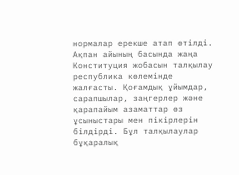нормалар ерекше атап өтілді. Ақпан айының басында жаңа Конституция жобасын талқылау республика көлемінде жалғасты. Қоғамдық ұйымдар, сарапшылар, заңгерлер және қарапайым азаматтар өз ұсыныстары мен пікірлерін білдірді. Бұл талқылаулар бұқаралық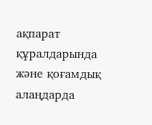ақпарат құралдарында және қоғамдық алаңдарда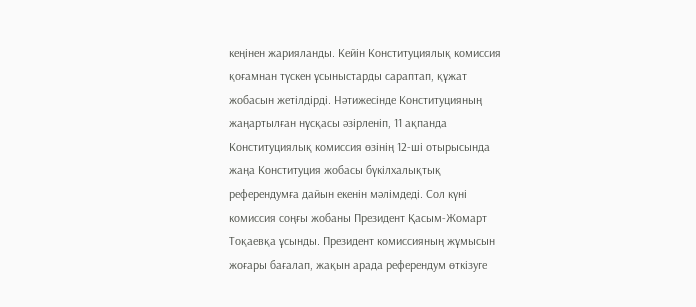кеңінен жарияланды. Кейін Конституциялық комиссия қоғамнан түскен ұсыныстарды сараптап, құжат жобасын жетілдірді. Нәтижесінде Конституцияның жаңартылған нұсқасы әзірленіп, 11 ақпанда Конституциялық комиссия өзінің 12-ші отырысында жаңа Конституция жобасы бүкілхалықтық референдумға дайын екенін мәлімдеді. Сол күні комиссия соңғы жобаны Президент Қасым-Жомарт Тоқаевқа ұсынды. Президент комиссияның жұмысын жоғары бағалап, жақын арада референдум өткізуге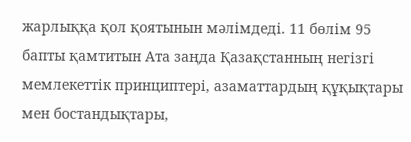жарлыққа қол қоятынын мәлімдеді. 11 бөлім 95 бапты қамтитын Ата заңда Қазақстанның негізгі мемлекеттік принциптері, азаматтардың құқықтары мен бостандықтары,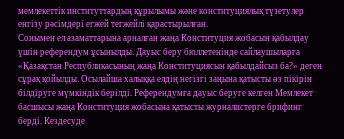мемлекеттік институттардың құрылымы және конституциялық түзетулер енгізу рәсімдері егжей тегжейлі қарастырылған.
Сонымен ел азаматтарына арналған жаңа Конституция жобасын қабылдау үшін референдум ұсынылды. Дауыс беру бюллетенінде сайлаушыларға «Қазақстан Республикасының жаңа Конституциясын қабылдайсыз ба?» деген сұрақ қойылды. Осылайша халыққа елдің негізгі заңына қатысты өз пікірін білдіруге мүмкіндік берілді. Референдумға дауыс беруге келген Мемлекет басшысы жаңа Конституция жобасына қатысты журналистерге брифинг берді. Кездесуде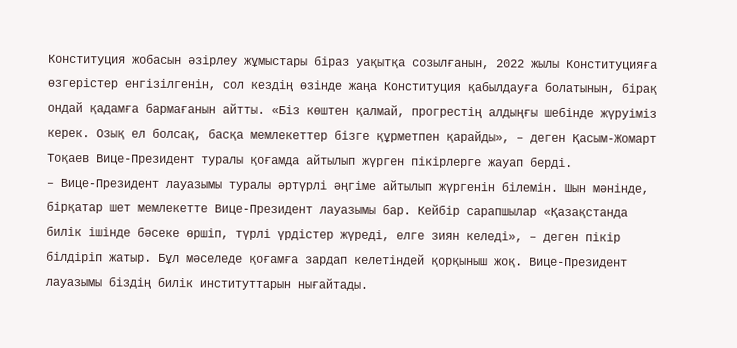Конституция жобасын әзірлеу жұмыстары біраз уақытқа созылғанын, 2022 жылы Конституцияға өзгерістер енгізілгенін, сол кездің өзінде жаңа Конституция қабылдауға болатынын, бірақ ондай қадамға бармағанын айтты. «Біз көштен қалмай, прогрестің алдыңғы шебінде жүруіміз керек. Озық ел болсақ, басқа мемлекеттер бізге құрметпен қарайды», – деген Қасым-Жомарт Тоқаев Вице-Президент туралы қоғамда айтылып жүрген пікірлерге жауап берді.
– Вице-Президент лауазымы туралы әртүрлі әңгіме айтылып жүргенін білемін. Шын мәнінде, бірқатар шет мемлекетте Вице-Президент лауазымы бар. Кейбір сарапшылар «Қазақстанда билік ішінде бәсеке өршіп, түрлі үрдістер жүреді, елге зиян келеді», – деген пікір білдіріп жатыр. Бұл мәселеде қоғамға зардап келетіндей қорқыныш жоқ. Вице-Президент лауазымы біздің билік институттарын нығайтады.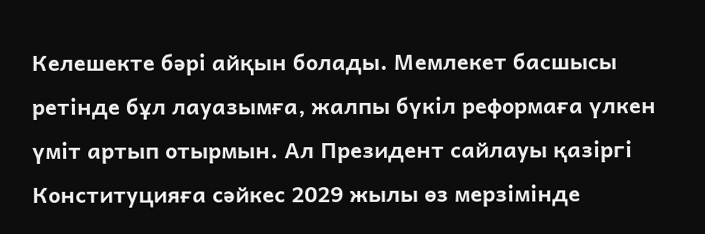Келешекте бәрі айқын болады. Мемлекет басшысы ретінде бұл лауазымға, жалпы бүкіл реформаға үлкен үміт артып отырмын. Ал Президент сайлауы қазіргі Конституцияға сәйкес 2029 жылы өз мерзімінде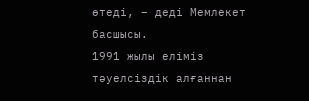өтеді, – деді Мемлекет басшысы.
1991 жылы еліміз тәуелсіздік алғаннан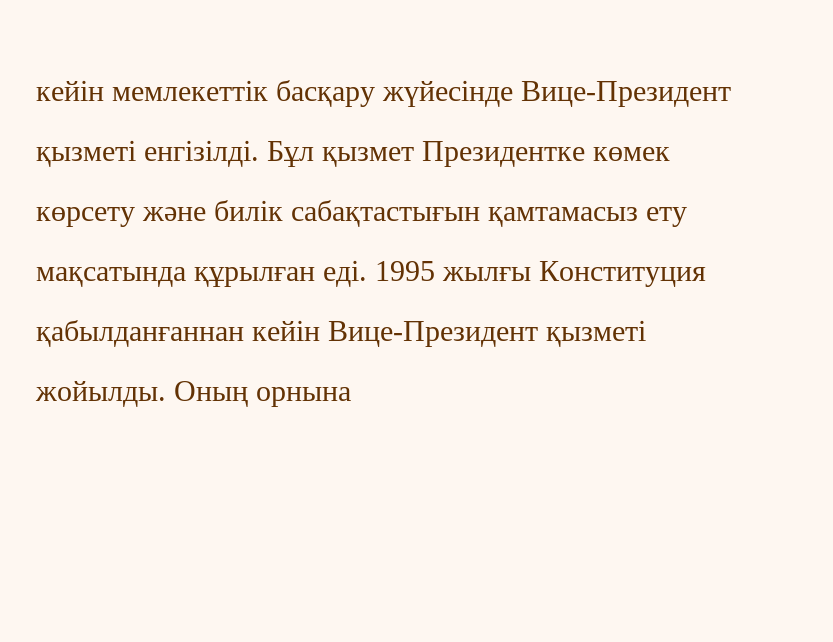кейін мемлекеттік басқару жүйесінде Вице-Президент қызметі енгізілді. Бұл қызмет Президентке көмек көрсету және билік сабақтастығын қамтамасыз ету мақсатында құрылған еді. 1995 жылғы Конституция қабылданғаннан кейін Вице-Президент қызметі жойылды. Оның орнына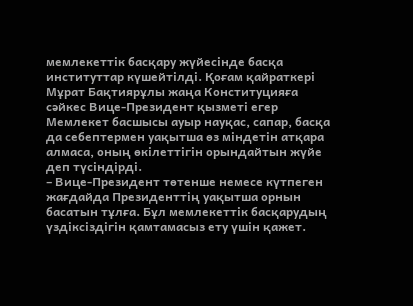мемлекеттік басқару жүйесінде басқа институттар күшейтілді. Қоғам қайраткері Мұрат Бақтиярұлы жаңа Конституцияға сәйкес Вице-Президент қызметі егер Мемлекет басшысы ауыр науқас, сапар, басқа да себептермен уақытша өз міндетін атқара алмаса, оның өкілеттігін орындайтын жүйе деп түсіндірді.
– Вице-Президент төтенше немесе күтпеген жағдайда Президенттің уақытша орнын басатын тұлға. Бұл мемлекеттік басқарудың үздіксіздігін қамтамасыз ету үшін қажет.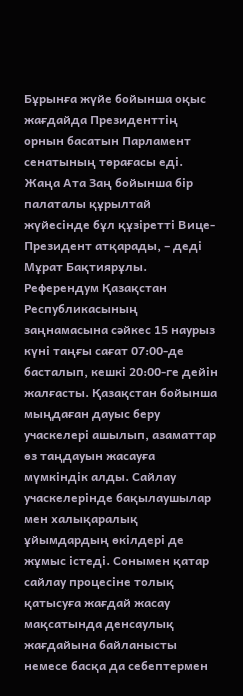Бұрынға жүйе бойынша оқыс жағдайда Президенттің орнын басатын Парламент сенатының төрағасы еді. Жаңа Ата Заң бойынша бір палаталы құрылтай жүйесінде бұл құзіретті Вице-Президент атқарады, – деді Мұрат Бақтиярұлы.
Референдум Қазақстан Республикасының заңнамасына сәйкес 15 наурыз күні таңғы сағат 07:00-де басталып, кешкі 20:00-ге дейін жалғасты. Қазақстан бойынша мыңдаған дауыс беру учаскелері ашылып, азаматтар өз таңдауын жасауға мүмкіндік алды. Сайлау учаскелерінде бақылаушылар мен халықаралық ұйымдардың өкілдері де жұмыс істеді. Сонымен қатар сайлау процесіне толық қатысуға жағдай жасау мақсатында денсаулық жағдайына байланысты немесе басқа да себептермен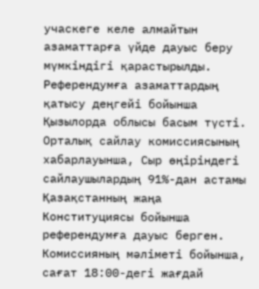учаскеге келе алмайтын азаматтарға үйде дауыс беру мүмкіндігі қарастырылды.
Референдумға азаматтардың қатысу деңгейі бойынша Қызылорда облысы басым түсті. Орталық сайлау комиссиясының хабарлауынша, Сыр өңіріндегі сайлаушылардың 91%-дан астамы Қазақстанның жаңа Конституциясы бойынша референдумға дауыс берген. Комиссияның мәліметі бойынша, сағат 18:00-дегі жағдай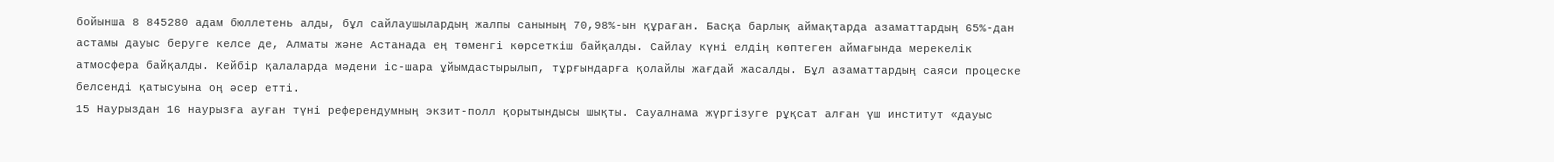бойынша 8 845280 адам бюллетень алды, бұл сайлаушылардың жалпы санының 70,98%-ын құраған. Басқа барлық аймақтарда азаматтардың 65%-дан астамы дауыс беруге келсе де, Алматы және Астанада ең төменгі көрсеткіш байқалды. Сайлау күні елдің көптеген аймағында мерекелік атмосфера байқалды. Кейбір қалаларда мәдени іс-шара ұйымдастырылып, тұрғындарға қолайлы жағдай жасалды. Бұл азаматтардың саяси процеске белсенді қатысуына оң әсер етті.
15 Наурыздан 16 наурызға ауған түні референдумның экзит-полл қорытындысы шықты. Сауалнама жүргізуге рұқсат алған үш институт «дауыс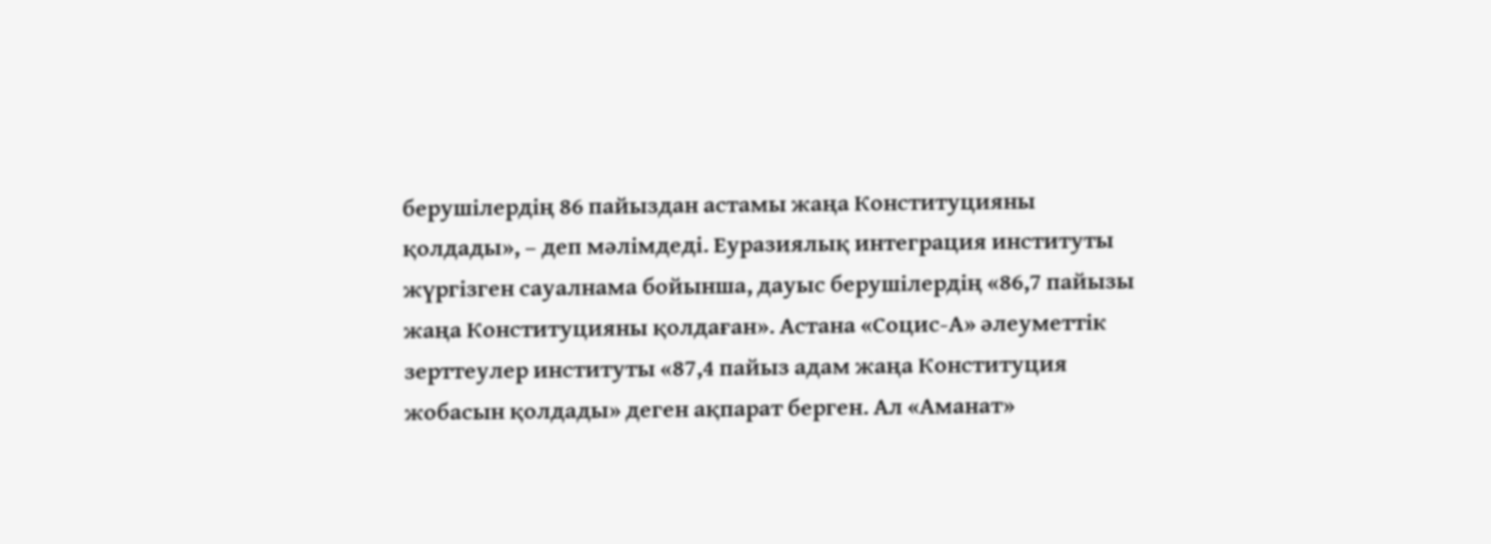берушілердің 86 пайыздан астамы жаңа Конституцияны қолдады», – деп мәлімдеді. Еуразиялық интеграция институты жүргізген сауалнама бойынша, дауыс берушілердің «86,7 пайызы жаңа Конституцияны қолдаған». Астана «Социс-А» әлеуметтік зерттеулер институты «87,4 пайыз адам жаңа Конституция жобасын қолдады» деген ақпарат берген. Ал «Аманат»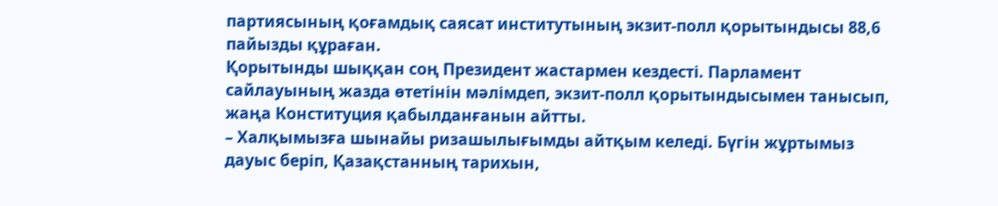партиясының қоғамдық саясат институтының экзит-полл қорытындысы 88,6 пайызды құраған.
Қорытынды шыққан соң Президент жастармен кездесті. Парламент сайлауының жазда өтетінін мәлімдеп, экзит-полл қорытындысымен танысып, жаңа Конституция қабылданғанын айтты.
– Халқымызға шынайы ризашылығымды айтқым келеді. Бүгін жұртымыз дауыс беріп, Қазақстанның тарихын,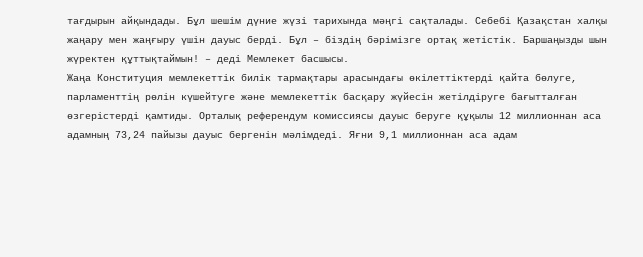тағдырын айқындады. Бұл шешім дүние жүзі тарихында мәңгі сақталады. Себебі Қазақстан халқы жаңару мен жаңғыру үшін дауыс берді. Бұл – біздің бәрімізге ортақ жетістік. Баршаңызды шын жүректен құттықтаймын! – деді Мемлекет басшысы.
Жаңа Конституция мемлекеттік билік тармақтары арасындағы өкілеттіктерді қайта бөлуге, парламенттің рөлін күшейтуге және мемлекеттік басқару жүйесін жетілдіруге бағытталған өзгерістерді қамтиды. Орталық референдум комиссиясы дауыс беруге құқылы 12 миллионнан аса адамның 73,24 пайызы дауыс бергенін мәлімдеді. Яғни 9,1 миллионнан аса адам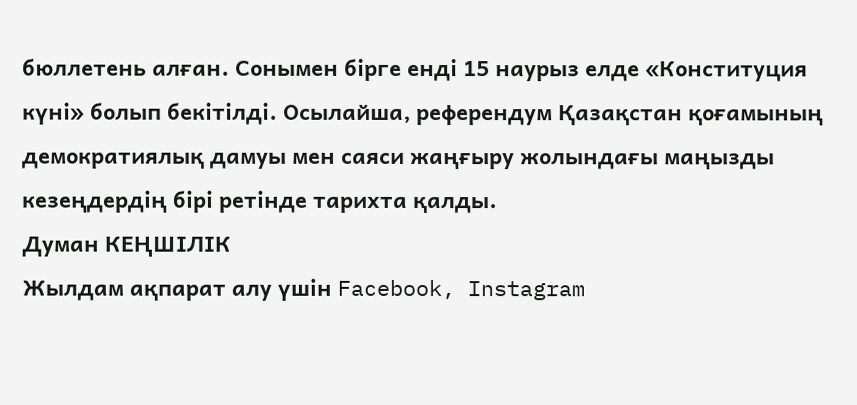бюллетень алған. Сонымен бірге енді 15 наурыз елде «Конституция күні» болып бекітілді. Осылайша, референдум Қазақстан қоғамының демократиялық дамуы мен саяси жаңғыру жолындағы маңызды кезеңдердің бірі ретінде тарихта қалды.
Думан КЕҢШІЛІК
Жылдам ақпарат алу үшін Facebook, Instagram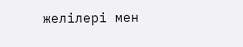желілері мен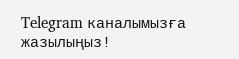Telegram каналымызға жазылыңыз!